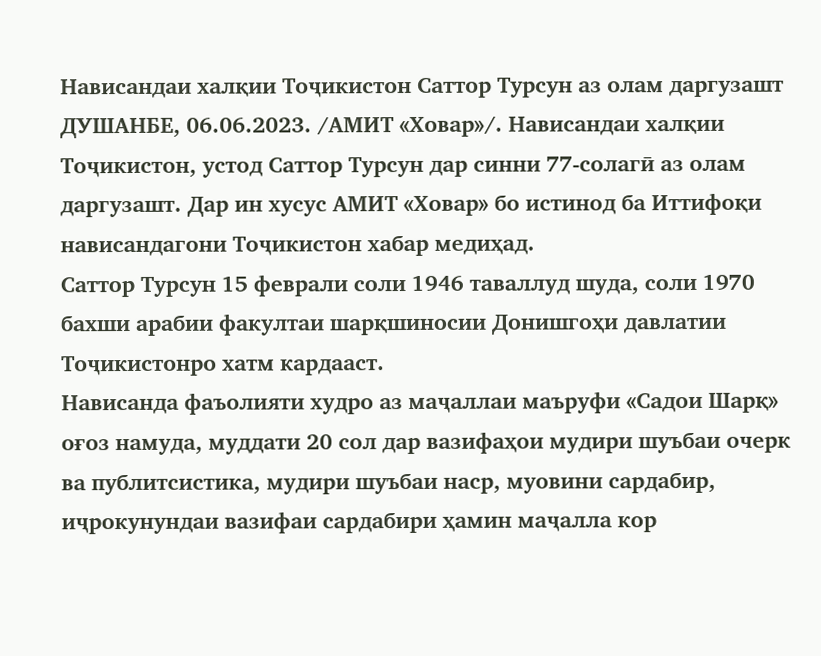Нависандаи халқии Тоҷикистон Саттор Турсун аз олам даргузашт
ДУШАНБЕ, 06.06.2023. /АМИТ «Ховар»/. Нависандаи халқии Тоҷикистон, устод Саттор Турсун дар синни 77-солагӣ аз олам даргузашт. Дар ин хусус АМИТ «Ховар» бо истинод ба Иттифоқи нависандагони Тоҷикистон хабар медиҳад.
Саттор Турсун 15 феврали соли 1946 таваллуд шуда, соли 1970 бахши арабии факултаи шарқшиносии Донишгоҳи давлатии Тоҷикистонро хатм кардааст.
Нависанда фаъолияти худро аз маҷаллаи маъруфи «Садои Шарқ» оғоз намуда, муддати 20 сол дар вазифаҳои мудири шуъбаи очерк ва публитcистика, мудири шуъбаи наср, муовини сардабир, иҷрокунундаи вазифаи сардабири ҳамин маҷалла кор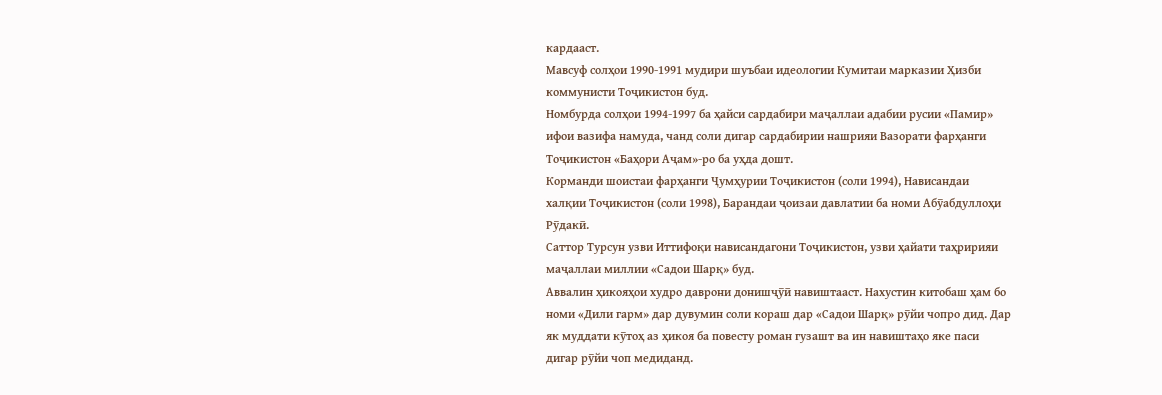кардааст.
Мавсуф солҳои 1990-1991 мудири шуъбаи идеологии Кумитаи марказии Ҳизби коммунисти Тоҷикистон буд.
Номбурда солҳои 1994-1997 ба ҳайси сардабири маҷаллаи адабии русии «Памир» ифои вазифа намуда, чанд соли дигар сардабирии нашрияи Вазорати фарҳанги Тоҷикистон «Баҳори Аҷам»-ро ба уҳда дошт.
Корманди шоистаи фарҳанги Ҷумҳурии Тоҷикистон (соли 1994), Нависандаи халқии Тоҷикистон (соли 1998), Барандаи ҷоизаи давлатии ба номи Абӯабдуллоҳи Рӯдакӣ.
Саттор Турсун узви Иттифоқи нависандагони Тоҷикистон, узви ҳайати таҳририяи маҷаллаи миллии «Садои Шарқ» буд.
Аввалин ҳикояҳои худро даврони донишҷӯӣ навиштааст. Нахустин китобаш ҳам бо номи «Дили гарм» дар дувумин соли кораш дар «Садои Шарқ» рӯйи чопро дид. Дар як муддати кӯтоҳ аз ҳикоя ба повесту роман гузашт ва ин навиштаҳо яке паси дигар рӯйи чоп медиданд.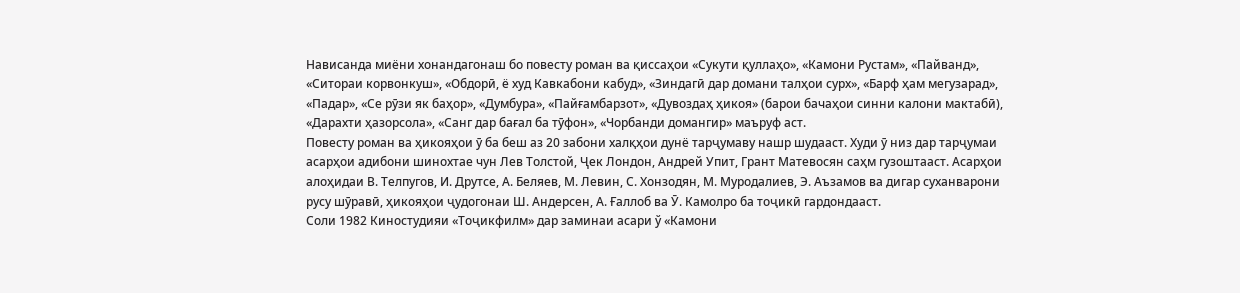Нависанда миёни хонандагонаш бо повесту роман ва қиссаҳои «Сукути қуллаҳо», «Камони Рустам», «Пайванд», «Ситораи корвонкуш», «Обдорӣ, ё худ Кавкабони кабуд», «Зиндагӣ дар домани талҳои сурх», «Барф ҳам мегузарад», «Падар», «Се рӯзи як баҳор», «Думбура», «Пайғамбарзот», «Дувоздаҳ ҳикоя» (барои бачаҳои синни калони мактабӣ), «Дарахти ҳазорсола», «Санг дар бағал ба тӯфон», «Чорбанди домангир» маъруф аст.
Повесту роман ва ҳикояҳои ӯ ба беш аз 20 забони халқҳои дунё тарҷумаву нашр шудааст. Худи ӯ низ дар тарҷумаи асарҳои адибони шинохтае чун Лев Толстой, Ҷек Лондон, Андрей Упит, Грант Матевосян саҳм гузоштааст. Асарҳои алоҳидаи В. Телпугов, И. Друтсе, А. Беляев, М. Левин, С. Хонзодян, М. Муродалиев, Э. Аъзамов ва дигар суханварони русу шӯравӣ, ҳикояҳои ҷудогонаи Ш. Андерсен, А. Ғаллоб ва Ӯ. Камолро ба тоҷикӣ гардондааст.
Соли 1982 Киностудияи «Тоҷикфилм» дар заминаи асари ў «Камони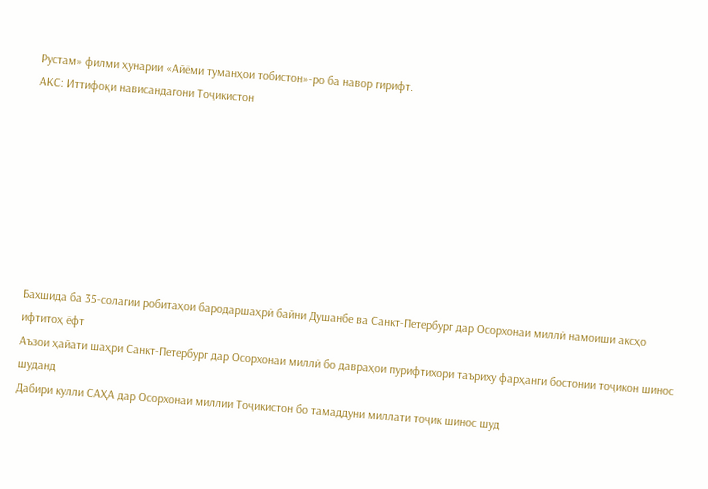Рустам» филми ҳунарии «Айёми туманҳои тобистон»-ро ба навор гирифт.
АКС: Иттифоқи нависандагони Тоҷикистон








Бахшида ба 35-солагии робитаҳои бародаршаҳрӣ байни Душанбе ва Санкт-Петербург дар Осорхонаи миллӣ намоиши аксҳо ифтитоҳ ёфт
Аъзои ҳайати шаҳри Санкт-Петербург дар Осорхонаи миллӣ бо давраҳои пурифтихори таъриху фарҳанги бостонии тоҷикон шинос шуданд
Дабири кулли САҲА дар Осорхонаи миллии Тоҷикистон бо тамаддуни миллати тоҷик шинос шуд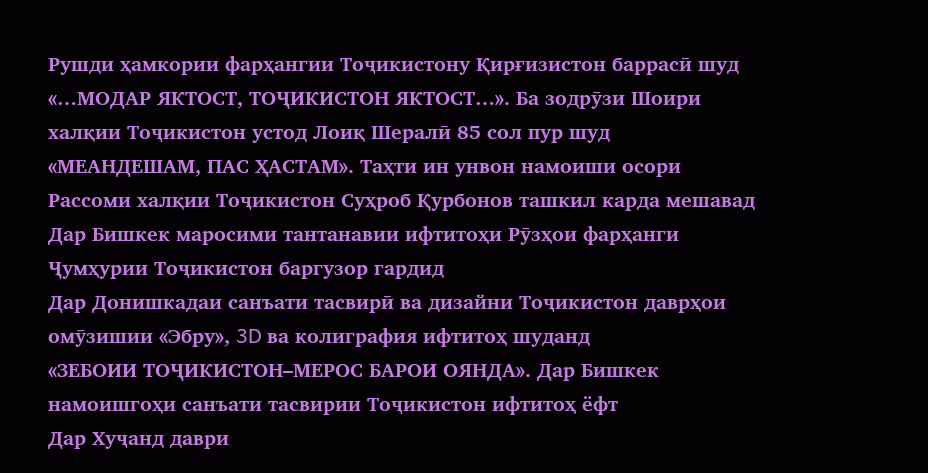Рушди ҳамкории фарҳангии Тоҷикистону Қирғизистон баррасӣ шуд
«…МОДАР ЯКТОСТ, ТОҶИКИСТОН ЯКТОСТ…». Ба зодрӯзи Шоири халқии Тоҷикистон устод Лоиқ Шералӣ 85 сол пур шуд
«МЕАНДЕШАМ, ПАС ҲАСТАМ». Таҳти ин унвон намоиши осори Рассоми халқии Тоҷикистон Суҳроб Қурбонов ташкил карда мешавад
Дар Бишкек маросими тантанавии ифтитоҳи Рӯзҳои фарҳанги Ҷумҳурии Тоҷикистон баргузор гардид
Дар Донишкадаи санъати тасвирӣ ва дизайни Тоҷикистон даврҳои омӯзишии «Эбру», 3D ва колиграфия ифтитоҳ шуданд
«ЗЕБОИИ ТОҶИКИСТОН–МЕРОС БАРОИ ОЯНДА». Дар Бишкек намоишгоҳи санъати тасвирии Тоҷикистон ифтитоҳ ёфт
Дар Хуҷанд даври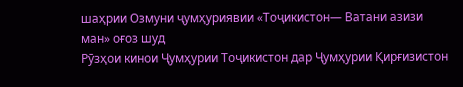шаҳрии Озмуни ҷумҳуриявии «Тоҷикистон— Ватани азизи ман» оғоз шуд
Рӯзҳои кинои Ҷумҳурии Тоҷикистон дар Ҷумҳурии Қирғизистон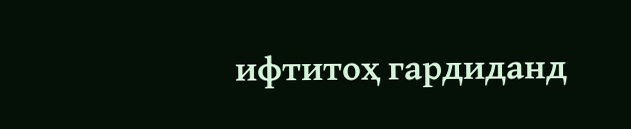ифтитоҳ гардиданд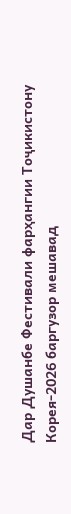Дар Душанбе Фестивали фарҳангии Тоҷикистону Корея-2026 баргузор мешавад